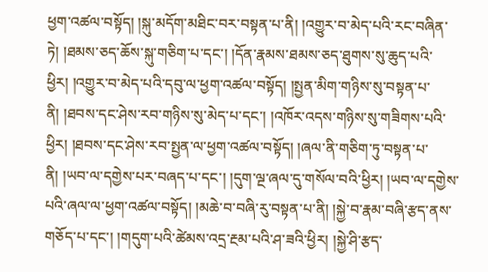ཕྱག་འཚལ་བསྟོད། །སྐུ་མདོག་མཐིང་བར་བསྟན་པ་ནི། །འགྱུར་བ་མེད་པའི་རང་བཞིན་ཏེ། །ཐམས་ཅད་ཆོས་སྐུ་གཅིག་པ་དང་། །དོན་རྣམས་ཐམས་ཅད་ཐུགས་སུ་ཆུད་པའི་ཕྱིར། །འགྱུར་བ་མེད་པའི་དབུ་ལ་ཕྱག་འཚལ་བསྟོད། །སྤྱན་མིག་གཉིས་སུ་བསྟན་པ་ནི། །ཐབས་དང་ཤེས་རབ་གཉིས་སུ་མེད་པ་དང་། །འཁོར་འདས་གཉིས་སུ་གཟིགས་པའི་ཕྱིར། །ཐབས་དང་ཤེས་རབ་སྤྱན་ལ་ཕྱག་འཚལ་བསྟོད། །ཞལ་ནི་གཅིག་ཏུ་བསྟན་པ་ནི། །ཡབ་ལ་དགྱེས་པར་བཞད་པ་དང་། །དུག་ལྔ་ཞལ་དུ་གསོལ་བའི་ཕྱིར། །ཡབ་ལ་དགྱེས་པའི་ཞལ་ལ་ཕྱག་འཚལ་བསྟོད། །མཆེ་བ་བཞི་རུ་བསྟན་པ་ནི། །སྐྱེ་བ་རྣམ་བཞི་རྩད་ནས་གཅོད་པ་དང་། །གདུག་པའི་ཚེམས་འདྲ་རྔམ་པའི་ཤ་ཟའི་ཕྱིར། །སྐྱེ་ཤི་རྩད་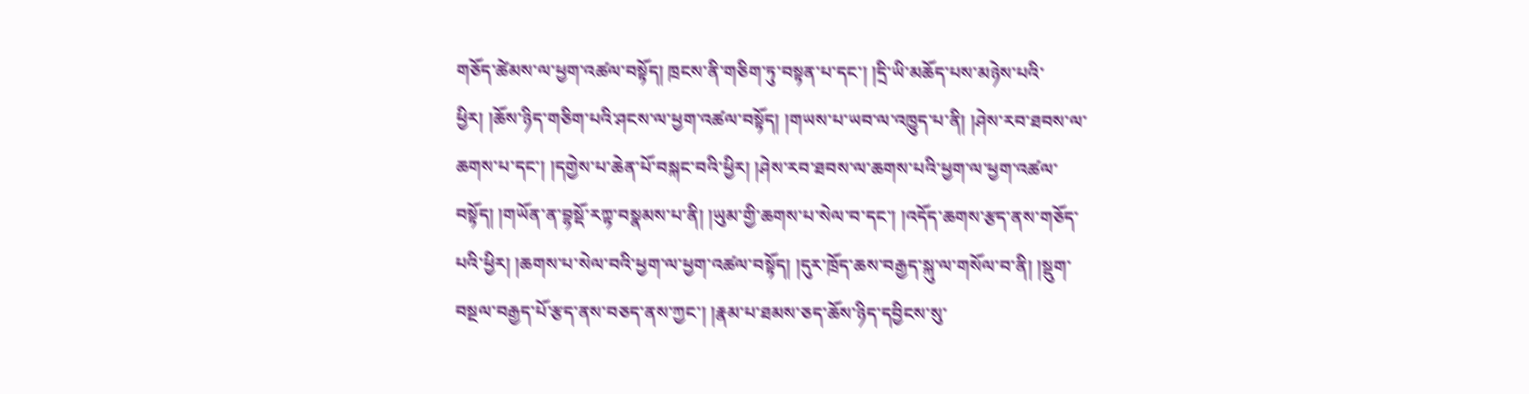གཅོད་ཚེམས་ལ་ཕྱག་འཚལ་བསྟོད། ཁྲངས་ནི་གཅིག་ཏུ་བསྟན་པ་དང་། །དྲི་ཡི་མཆོད་པས་མཉེས་པའི་ཕྱིར། །ཆོས་ཉིད་གཅིག་པའི་ཤངས་ལ་ཕྱག་འཚལ་བསྟོད། །གཡས་པ་ཡབ་ལ་འཁྱུད་པ་ནི། །ཤེས་རབ་ཐབས་ལ་ཆགས་པ་དང་། །དགྱེས་པ་ཆེན་པོ་བསྐང་བའི་ཕྱིར། །ཤེས་རབ་ཐབས་ལ་ཆགས་པའི་ཕྱག་ལ་ཕྱག་འཚལ་བསྟོད། །གཡོན་ན་བྷསྡོ་རཀྟ་བསྣམས་པ་ནི། །ཡུམ་གྱི་ཆགས་པ་སེལ་བ་དང་། །འདོད་ཆགས་རྩད་ནས་གཅོད་པའི་ཕྱིར། །ཆགས་པ་སེལ་བའི་ཕྱག་ལ་ཕྱག་འཚལ་བསྟོད། །དུར་ཁྲོད་ཆས་བརྒྱད་སྐུ་ལ་གསོལ་བ་ནི། །སྡུག་བསྔལ་བརྒྱད་པོ་རྩད་ནས་བཅད་ནས་ཀྱང་། །རྣམ་པ་ཐམས་ཅད་ཆོས་ཉིད་དབྱིངས་སུ་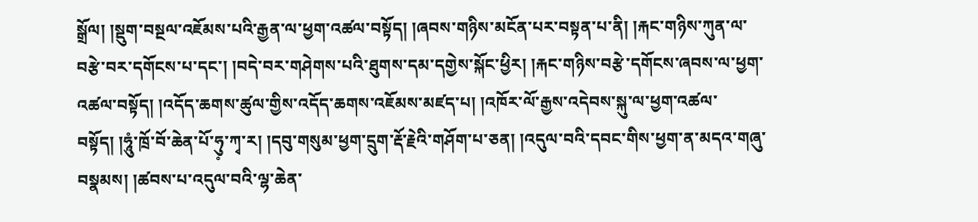སྒྲོལ། །སྡུག་བསྔལ་འཇོམས་པའི་རྒྱན་ལ་ཕྱག་འཚལ་བསྟོད། །ཞབས་གཉིས་མངོན་པར་བསྟན་པ་ནི། །རྐང་གཉིས་ཀུན་ལ་བརྩེ་བར་དགོངས་པ་དང་། །བདེ་བར་གཤེགས་པའི་ཐུགས་དམ་དགྱེས་སྐོང་ཕྱིར། །རྐང་གཉིས་བརྩེ་དགོངས་ཞབས་ལ་ཕྱག་འཚལ་བསྟོད། །འདོད་ཆགས་ཚུལ་གྱིས་འདོད་ཆགས་འཇོམས་མཛད་པ། །འཁོར་ལོ་རྒྱས་འདེབས་སྐུ་ལ་ཕྱག་འཚལ་བསྟོད། །ཧཱུཾ་ཁྲོ་བོ་ཆེན་པོ་ཧུ༷་ཀྭ་ར། །དབུ་གསུམ་ཕྱག་དྲུག་རྡོ་རྗེའི་གཤོག་པ་ཅན། །འདུལ་བའི་དབང་གིས་ཕྱག་ན་མདའ་གཞུ་བསྣམས། །ཚབས་པ་འདུལ་བའི་ལྷ་ཆེན་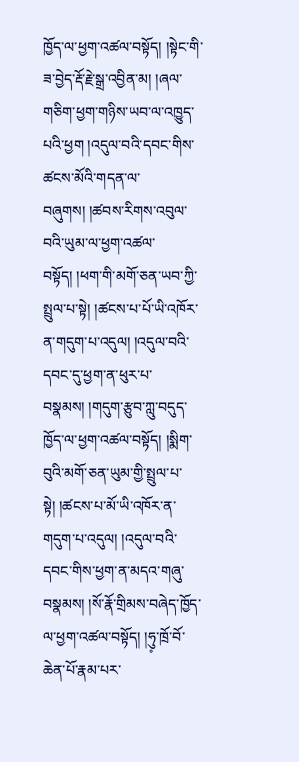ཁྱོད་ལ་ཕྱག་འཚལ་བསྟོད། །སྟེང་གི་ཟ་བྱེད་རྡོ་རྗེ་སྒྲ་འབྱིན་མ། །ཞལ་གཅིག་ཕྱག་གཉིས་ཡབ་ལ་འཁྱུད་པའི་ཕྱག །འདུལ་བའི་དབང་གིས་ཚངས་མོའི་གདན་ལ་བཞུགས། །ཚབས་རིགས་འབུལ་བའི་ཡུམ་ལ་ཕྱག་འཚལ་བསྟོད། །ཕག་གི་མགོ་ཅན་ཡབ་ཀྱི་སྤྲུལ་པ་སྟེ། །ཚངས་པ་པོ་ཡི་འཁོར་ན་གདུག་པ་འདུལ། །འདུལ་བའི་དབང་དུ་ཕྱག་ན་ཕུར་པ་བསྣམས། །གདུག་རྩུབ་ཀླུ་བདུད་ཁྱོད་ལ་ཕྱག་འཚལ་བསྟོད། །སྨིག་བུའི་མགོ་ཅན་ཡུམ་གྱི་སྤྲུལ་པ་སྟེ། །ཚངས་པ་མོ་ཡི་འཁོར་ན་གདུག་པ་འདུལ། །འདུལ་བའི་དབང་གིས་ཕྱག་ན་མདའ་གཞུ་བསྣམས། །སོ་རྣོ་གྲིམས་བཞེད་ཁྱོད་ལ་ཕྱག་འཚལ་བསྟོད། །ཧུ༷་ཁྲོ་བོ་ཆེན་པོ་རྣམ་པར་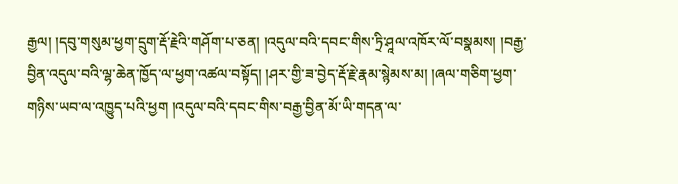རྒྱལ། །དབུ་གསུམ་ཕྱག་དྲུག་རྡོ་རྗེའི་གཤོག་པ་ཅན། །འདུལ་བའི་དབང་གིས་ཏྲི་ཤཱལ་འཁོར་ལོ་བསྣམས། །བརྒྱ་བྱིན་འདུལ་བའི་ལྷ་ཆེན་ཁྱོད་ལ་ཕྱག་འཚལ་བསྟོད། །ཤར་གྱི་ཟ་བྱེད་རྡོ་རྗེ་རྣམ་སྙེམས་མ། །ཞལ་གཅིག་ཕྱག་གཉིས་ཡབ་ལ་འཁྱུད་པའི་ཕྱག །འདུལ་བའི་དབང་གིས་བརྒྱ་བྱིན་མོ་ཡི་གདན་ལ་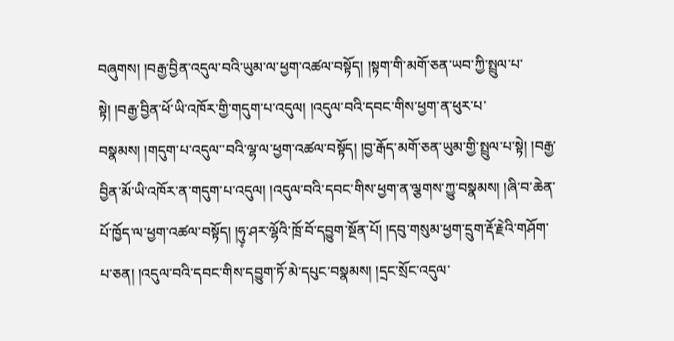བཞུགས། །བརྒྱ་བྱིན་འདུལ་བའི་ཡུམ་ལ་ཕྱག་འཚལ་བསྟོད། །སྟག་གི་མགོ་ཅན་ཡབ་ཀྱི་སྤྲུལ་པ་སྟེ། །བརྒྱ་བྱིན་ཕོ་ཡི་འཁོར་གྱི་གདུག་པ་འདུལ། །འདུལ་བའི་དབང་གིས་ཕྱག་ན་ཕུར་པ་བསྣམས། །གདུག་པ་འདུལ་་བའི་ལྷ་ལ་ཕྱག་འཚལ་བསྟོད། །བྱ་རྒོད་མགོ་ཅན་ཡུམ་གྱི་སྤྲུལ་པ་སྟེ། །བརྒྱ་བྱིན་མོ་ཡི་འཁོར་ན་གདུག་པ་འདུལ། །འདུལ་བའི་དབང་གིས་ཕྱག་ན་ལྕགས་ཀྱུ་བསྣམས། །ཞི་བ་ཆེན་པོ་ཁྱོད་ལ་ཕྱག་འཚལ་བསྟོད། །ཧུ༷་ཤར་ལྷོའི་ཁྲོ་བོ་དབྱུག་སྔོན་པོ། །དབུ་གསུམ་ཕྱག་དྲུག་རྡོ་རྗེའི་གཤོག་པ་ཅན། །འདུལ་བའི་དབང་གིས་དབྱུག་ཏོ་མེ་དཔུང་བསྣམས། །དྲང་སྲོང་འདུལ་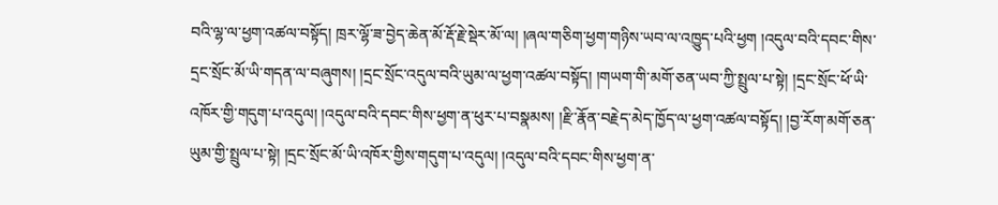བའི་ལྷ་ལ་ཕྱག་འཚལ་བསྟོད། ཁྲར་ལྷོ་ཟ་བྱེད་ཆེན་མོ་རྡོ་རྗེ་སྡེར་མོ་ལ། །ཞལ་གཅིག་ཕྱག་གཉིས་ཡབ་ལ་འཁྱུད་པའི་ཕྱག །འདུལ་བའི་དབང་གིས་དྲང་སྲོང་མོ་ཡི་གདན་ལ་བཞུགས། །དྲང་སྲོང་འདུལ་བའི་ཡུམ་ལ་ཕྱག་འཚལ་བསྟོད། །གཡག་གི་མགོ་ཅན་ཡབ་ཀྱི་སྤྲུལ་པ་སྟེ། །དྲང་སྲོང་ཕོ་ཡི་འཁོར་གྱི་གདུག་པ་འདུལ། །འདུལ་བའི་དབང་གིས་ཕྱག་ན་ཕུར་པ་བསྣམས། །རྫི་རྣོན་བརྗེད་མེད་ཁྱོད་ལ་ཕྱག་འཚལ་བསྟོད། །བྱ་རོག་མགོ་ཅན་ཡུམ་གྱི་སྤྲུལ་པ་སྟེ། །དྲང་སྲོང་མོ་ཡི་འཁོར་གྱིས་གདུག་པ་འདུལ། །འདུལ་བའི་དབང་གིས་ཕྱག་ན་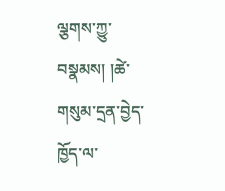ལྕགས་ཀྱུ་བསྣམས། །ཚེ་གསུམ་དྲན་བྱེད་ཁྱོད་ལ་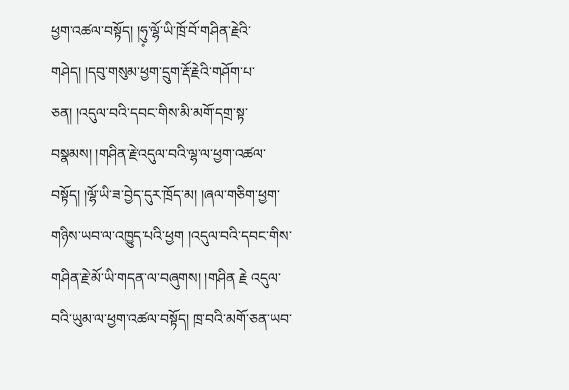ཕྱག་འཚལ་བསྟོད། །ཧུ༷་ལྷོ་ཡི་ཁྲོ་བོ་གཤིན་རྗེའི་གཤེད། །དབུ་གསུམ་ཕྱག་དྲུག་རྡོ་རྗེའི་གཤོག་པ་ཅན། །འདུལ་བའི་དབང་གིས་མི་མགོ་དགྲ་སྟ་བསྣམས། །གཤིན་རྗེ་འདུལ་བའི་ལྷ་ལ་ཕྱག་འཚལ་བསྟོད། །ལྷོ་ཡི་ཟ་བྱེད་དུར་ཁྲོད་མ། །ཞལ་གཅིག་ཕྱག་གཉིས་ཡབ་ལ་འཁྱུད་པའི་ཕྱག །འདུལ་བའི་དབང་གིས་གཤིན་རྗེ་མོ་ཡི་གདན་ལ་བཞུགས། །གཤིན རྗེ འདུལ་བའི་ཡུམ་ལ་ཕྱག་འཚལ་བསྟོད། ཁྲ་བའི་མགོ་ཅན་ཡབ་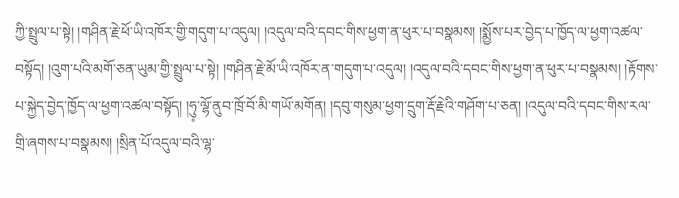ཀྱི་སྤྲུལ་པ་སྟེ། །གཤིན་རྗེ་ཕོ་ཡི་འཁོར་གྱི་གདུག་པ་འདུལ། །འདུལ་བའི་དབང་གིས་ཕྱག་ན་ཕུར་པ་བསྣམས། །སྨྱོས་པར་བྱེད་པ་ཁྱོད་ལ་ཕྱག་འཚལ་བསྟོད། །འུག་པའི་མགོ་ཅན་ཡུམ་གྱི་སྤྲུལ་པ་སྟེ། །གཤིན་རྗེ་མོ་ཡི་འཁོར་ན་གདུག་པ་འདུལ། །འདུལ་བའི་དབང་གིས་ཕྱག་ན་ཕུར་པ་བསྣམས། །རྟོགས་པ་སྐྱེད་བྱེད་ཁྱོད་ལ་ཕྱག་འཚལ་བསྟོད། །ཧུ༷་ལྷོ་ནུབ་ཁྲོ་བོ་མི་གཡོ་མགོན། །དབུ་གསུམ་ཕྱག་དྲུག་རྡོ་རྗེའི་གཤོག་པ་ཅན། །འདུལ་བའི་དབང་གིས་རལ་གྲི་ཞགས་པ་བསྣམས། །སྲིན་པོ་འདུལ་བའི་ལྷ་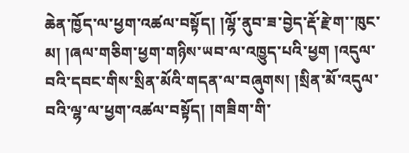ཆེན་ཁྱོད་ལ་ཕྱག་འཚལ་བསྟོད། །ལྷོ་ནུབ་ཟ་བྱེད་རྡོ་རྗེ་ག་་ཁུང་མ། །ཞལ་གཅིག་ཕྱག་གཉིས་ཡབ་ལ་འཁྱུད་པའི་ཕྱག །འདུལ་བའི་དབང་གིས་སྲིན་མོའི་གདན་ལ་བཞུགས། །སྲིན་མོ་འདུལ་བའི་ལྷ་ལ་ཕྱག་འཚལ་བསྟོད། །གཟིག་གི་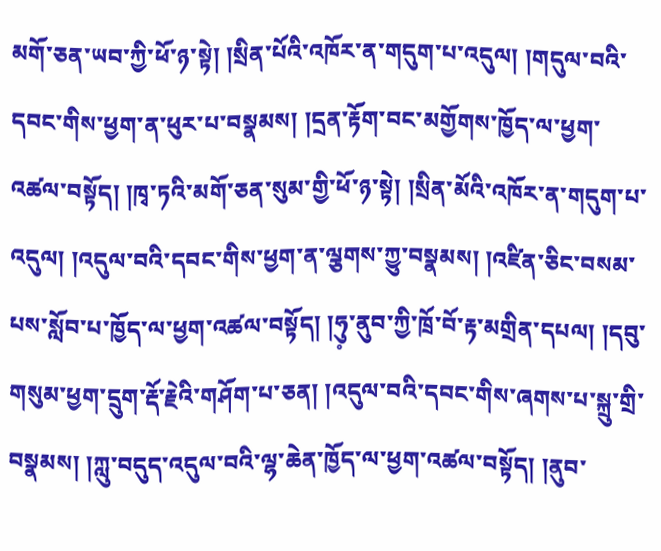མགོ་ཅན་ཡབ་ཀྱི་ཕོ་ཉ་སྟེ། །སྲིན་པོའི་འཁོར་ན་གདུག་པ་འདུལ། །གདུལ་བའི་དབང་གིས་ཕྱག་ན་ཕུར་པ་བསྣམས། །དྲན་རྟོག་བང་མགྱོགས་ཁྱོད་ལ་ཕྱག་འཚལ་བསྟོད། །ཁྭ་ཏའི་མགོ་ཅན་སུམ་གྱི་ཕོ་ཉ་སྟེ། །སྲིན་མོའི་འཁོར་ན་གདུག་པ་འདུལ། །འདུལ་བའི་དབང་གིས་ཕྱག་ན་ལྕགས་ཀྱུ་བསྣམས། །འཛིན་ཅིང་བསམ་པས་སློབ་པ་ཁྱོད་ལ་ཕྱག་འཚལ་བསྟོད། །ཧུ༷་ནུབ་ཀྱི་ཁྲོ་བོ་རྟ་མགྲིན་དཔལ། །དབུ་གསུམ་ཕྱག་དྲུག་རྡོ་རྗེའི་གཤོག་པ་ཅན། །འདུལ་བའི་དབང་གིས་ཞགས་པ་སྐྲུ་གྲི་བསྣམས། །ཀླུ་བདུད་འདུལ་བའི་ལྷ་ཆེན་ཁྱོད་ལ་ཕྱག་འཚལ་བསྟོད། །ནུབ་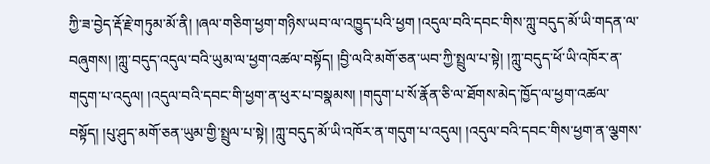ཀྱི་ཟ་བྱེད་རྡོ་རྗེ་གཏུམ་མོ་ནི། །ཞལ་གཅིག་ཕྱག་གཉིས་ཡབ་ལ་འཁྱུད་པའི་ཕྱག །འདུལ་བའི་དབང་གིས་ཀླུ་བདུད་མོ་ཡི་གདན་ལ་བཞུགས། །ཀླུ་བདུད་འདུལ་བའི་ཡུམ་ལ་ཕྱག་འཚལ་བསྟོད། །བྱི་ལའི་མགོ་ཅན་ཡབ་ཀྱི་སྤྲུལ་པ་སྟེ། །ཀླུ་བདུད་ཕོ་ཡི་འཁོར་ན་གདུག་པ་འདུལ། །འདུལ་བའི་དབང་གི་ཕྱག་ན་ཕུར་པ་བསྣམས། །གདུག་པ་སོ་རྣོན་ཅི་ལ་ཐོགས་མེད་ཁྱོད་ལ་ཕྱག་འཚལ་བསྟོད། །པུ་ཤུད་མགོ་ཅན་ཡུམ་གྱི་སྤྲུལ་པ་སྟེ། །ཀླུ་བདུད་མོ་ཡི་འཁོར་ན་གདུག་པ་འདུལ། །འདུལ་བའི་དབང་གིས་ཕྱག་ན་ལྕགས་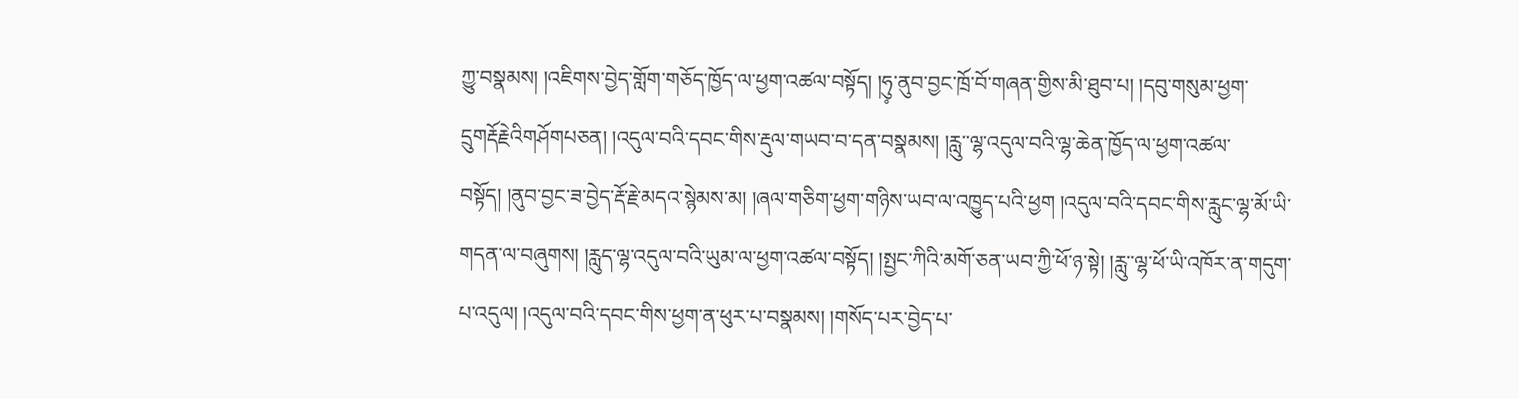ཀྱུ་བསྣམས། །འཇིགས་བྱེད་གློག་གཅོད་ཁྱོད་ལ་ཕྱག་འཚལ་བསྟོད། །ཧུ༷་ནུབ་བྱང་ཁྲོ་བོ་གཞན་གྱིས་མི་ཐུབ་པ། །དབུ་གསུམ་ཕྱག་དྲུགརྡོརྗེའིགཤོགཔཅན། །འདུལ་བའི་དབང་གིས་རྡུལ་གཡབ་བ་དན་བསྣམས། །རླུ་་ལྷ་འདུལ་བའི་ལྷ་ཆེན་ཁྱོད་ལ་ཕྱག་འཚལ་བསྟོད། །ནུབ་བྱང་ཟ་བྱེད་རྡོ་རྗེ་མདའ་སྙེམས་མ། །ཞལ་གཅིག་ཕྱག་གཉིས་ཡབ་ལ་འཁྱུད་པའི་ཕྱག །འདུལ་བའི་དབང་གིས་རླུང་ལྷ་མོ་ཡི་གདན་ལ་བཞུགས། །རླུད་ལྷ་འདུལ་བའི་ཡུམ་ལ་ཕྱག་འཚལ་བསྟོད། །སྤྱང་ཀིའི་མགོ་ཅན་ཡབ་ཀྱི་ཕོ་ཉ་སྟེ། །རླུ་་ལྷ་ཕོ་ཡི་འཁོར་ན་གདུག་པ་འདུལ། །འདུལ་བའི་དབང་གིས་ཕྱག་ན་ཕུར་པ་བསྣམས། །གསོད་པར་བྱེད་པ་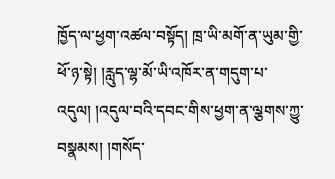ཁྱོད་ལ་ཕྱག་འཚལ་བསྟོད། ཁྲ་ཡི་མགོ་ན་ཡུམ་གྱི་ཕོ་ཉ་སྟེ། །རླུད་ལྷ་མོ་ཡི་འཁོར་ན་གདུག་པ་འདུལ། །འདུལ་བའི་དབང་གིས་ཕྱག་ན་ལྕགས་ཀྱུ་བསྣམས། །གསོད་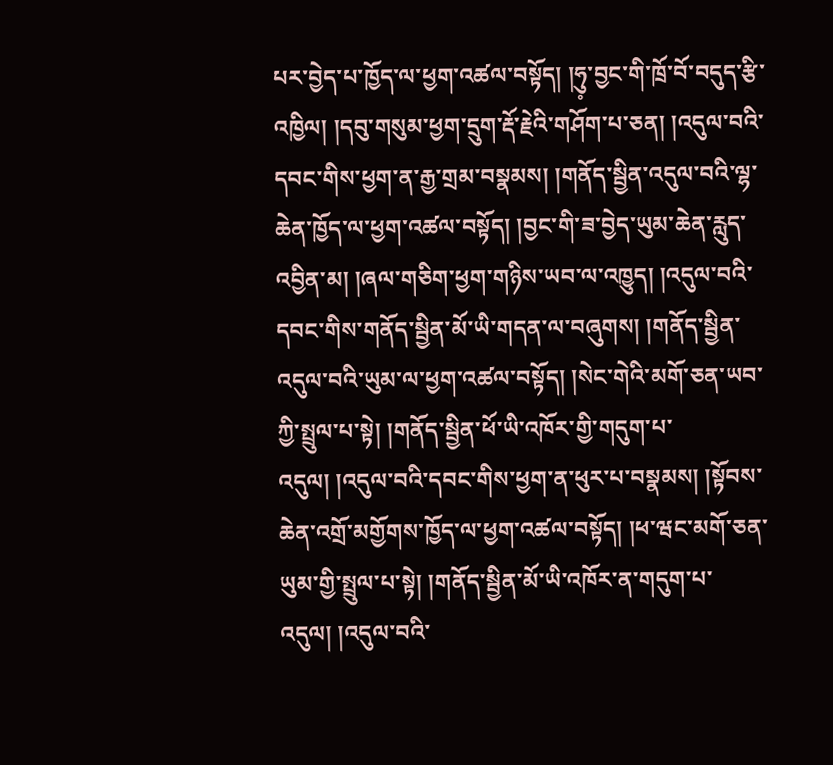པར་བྱེད་པ་ཁྱོད་ལ་ཕྱག་འཚལ་བསྟོད། །ཧུ༷་བྱང་གི་ཁྲོ་བོ་བདུད་རྩི་འཁྱིལ། །དབུ་གསུམ་ཕྱག་དྲུག་རྡོ་རྗེའི་གཤོག་པ་ཅན། །འདུལ་བའི་དབང་གིས་ཕྱག་ན་རྒྱ་གྲམ་བསྣམས། །གནོད་སྦྱིན་འདུལ་བའི་ལྷ་ཆེན་ཁྱོད་ལ་ཕྱག་འཚལ་བསྟོད། །བྱང་གི་ཟ་བྱེད་ཡུམ་ཆེན་རླུད་འབྱིན་མ། །ཞལ་གཅིག་ཕྱག་གཉིས་ཡབ་ལ་འཁྱུད། །འདུལ་བའི་དབང་གིས་གནོད་སྦྱིན་མོ་ཡི་གདན་ལ་བཞུགས། །གནོད་སྦྱིན་འདུལ་བའི་ཡུམ་ལ་ཕྱག་འཚལ་བསྟོད། །སེང་གེའི་མགོ་ཅན་ཡབ་ཀྱི་སྤྲུལ་པ་སྟེ། །གནོད་སྦྱིན་ཕོ་ཡི་འཁོར་གྱི་གདུག་པ་འདུལ། །འདུལ་བའི་དབང་གིས་ཕྱག་ན་ཕུར་པ་བསྣམས། །སྟོབས་ཆེན་འགྲོ་མགྱོགས་ཁྱོད་ལ་ཕྱག་འཚལ་བསྟོད། །ཕ་ཝང་མགོ་ཅན་ཡུམ་གྱི་སྤྲུལ་པ་སྟེ། །གནོད་སྦྱིན་མོ་ཡི་འཁོར་ན་གདུག་པ་འདུལ། །འདུལ་བའི་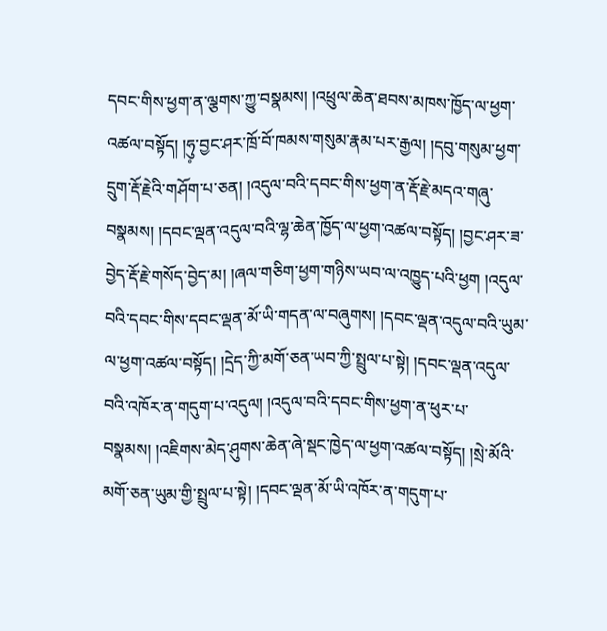དབང་གིས་ཕྱག་ན་ལྕགས་ཀྱུ་བསྣམས། །འཕྲུལ་ཆེན་ཐབས་མཁས་ཁྱོད་ལ་ཕྱག་འཚལ་བསྟོད། །ཧུ༷་བྱང་ཤར་ཁྲོ་བོ་ཁམས་གསུམ་རྣམ་པར་རྒྱལ། །དབུ་གསུམ་ཕྱག་དྲུག་རྡོ་རྗེའི་གཤོག་པ་ཅན། །འདུལ་བའི་དབང་གིས་ཕྱག་ན་རྡོ་རྗེ་མདའ་གཞུ་བསྣམས། །དབང་ལྡན་འདུལ་བའི་ལྷ་ཆེན་ཁྱོད་ལ་ཕྱག་འཚལ་བསྟོད། །བྱང་ཤར་ཟ་བྱེད་རྡོ་རྗེ་གསོད་བྱེད་མ། །ཞལ་གཅིག་ཕྱག་གཉིས་ཡབ་ལ་འཁྱུད་པའི་ཕྱག །འདུལ་བའི་དབང་གིས་དབང་ལྡན་མོ་ཡི་གདན་ལ་བཞུགས། །དབང་ལྡན་འདུལ་བའི་ཡུམ་ལ་ཕྱག་འཚལ་བསྟོད། །དྲེད་ཀྱི་མགོ་ཅན་ཡབ་ཀྱི་སྤྲུལ་པ་སྟེ། །དབང་ལྡན་འདུལ་བའི་འཁོར་ན་གདུག་པ་འདུལ། །འདུལ་བའི་དབང་གིས་ཕྱག་ན་ཕུར་པ་བསྣམས། །འཇིགས་མེད་ཤུགས་ཆེན་ཞེ་སྡང་ཁྱེད་ལ་ཕྱག་འཚལ་བསྟོད། །སྲེ་མོའི་མགོ་ཅན་ཡུམ་གྱི་སྤྲུལ་པ་སྟེ། །དབང་ལྡན་མོ་ཡི་འཁོར་ན་གདུག་པ་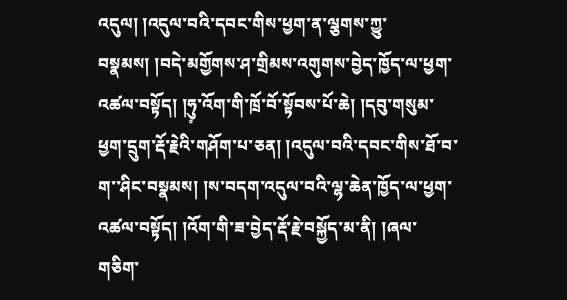འདུལ། །འདུལ་བའི་དབང་གིས་ཕྱག་ན་ལྕགས་ཀྱུ་བསྣམས། །བདེ་མགྱོགས་ཤ་གྲིམས་འགུགས་བྱེད་ཁྱོད་ལ་ཕྱག་འཚལ་བསྟོད། །ཧུ༷་འོག་གི་ཁྲོ་བོ་སྟོབས་པོ་ཆེ། །དབུ་གསུམ་ཕྱག་དྲུག་རྡོ་རྗེའི་གཤོག་པ་ཅན། །འདུལ་བའི་དབང་གིས་ཐོ་བ་ག་་ཤིང་བསྣམས། །ས་བདག་འདུལ་བའི་ལྷ་ཆེན་ཁྱོད་ལ་ཕྱག་འཚལ་བསྟོད། །འོག་གི་ཟ་བྱེད་རྡོ་རྗེ་བསྐྱོད་མ་ནི། །ཞལ་གཅིག་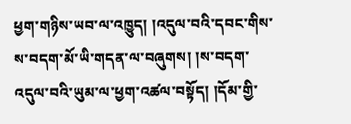ཕྱག་གཉིས་ཡབ་ལ་འཁྱུད། །འདུལ་བའི་དབང་གིས་ས་བདག་མོ་ཡི་གདན་ལ་བཞུགས། །ས་བདག་འདུལ་བའི་ཡུམ་ལ་ཕྱག་འཚལ་བསྟོད། །དོམ་གྱི་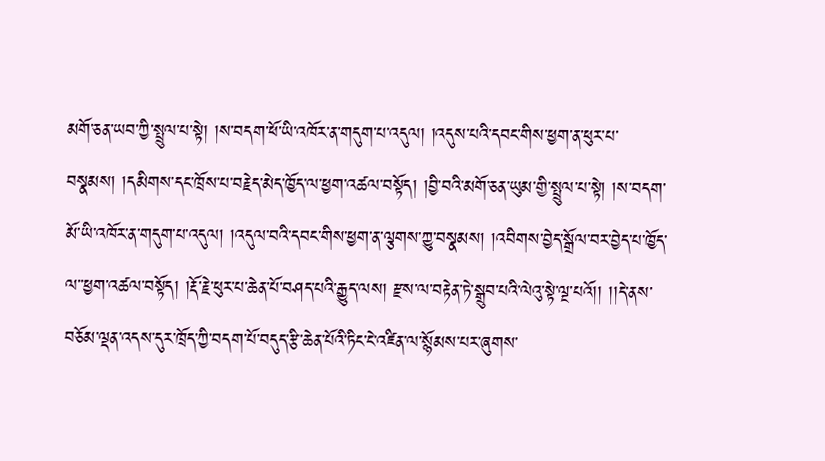མགོ་ཅན་ཡབ་ཀྱི་སྤྲུལ་པ་སྟེ། །ས་བདག་ཕོ་ཡི་འཁོར་ན་གདུག་པ་འདུལ། །འདུས་པའི་དབང་གིས་ཕྱག་ན་ཕུར་པ་བསྣམས། །དམིགས་དང་ཁྲོས་པ་བརྗེད་མེད་ཁྱོད་ལ་ཕྱག་འཚལ་བསྟོད། །བྱི་བའི་མགོ་ཅན་ཡུམ་གྱི་སྤྲུལ་པ་སྟེ། །ས་བདག་མོ་ཡི་འཁོར་ན་གདུག་པ་འདུལ། །འདུལ་བའི་དབང་གིས་ཕྱག་ན་ལྕགས་ཀྱུ་བསྣམས། །འབིགས་བྱེད་སྒྲོལ་བར་བྱེད་པ་ཁྱོད་ལ་་ཕྱག་འཚལ་བསྟོད། །རྡོ་རྗེ་ཕུར་པ་ཆེན་པོ་བཤད་པའི་རྒྱུད་ལས། རྫས་ལ་བརྟེན་ཏེ་སྒྲུབ་པའི་ལེའུ་སྟེ་ལྔ་པའོ།། །།དེ་ནས་བཅོམ་ལྡན་འདས་དུར་ཁྲོད་ཀྱི་བདག་པོ་བདུད་རྩི་ཆེན་པོའི་ཏིང་ངེ་འཛིན་ལ་སྙོམས་པར་ཞུགས་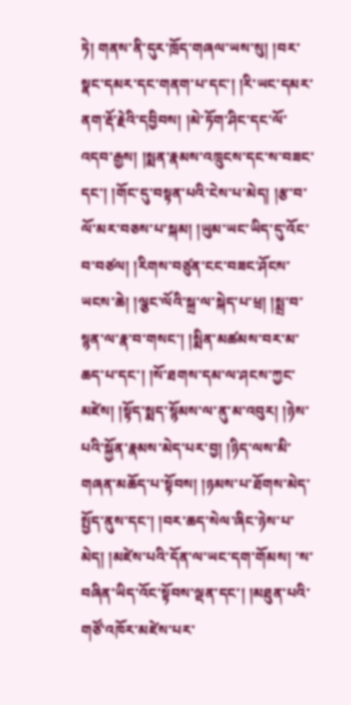ཏེ། གནས་ནི་དུར་ཁྲོད་གཞལ་ཡས་སུ། །བར་སྣང་དམར་དང་གནག་པ་དང་། །རི་ཡང་དམར་ནག་རྡོ་རྗེའི་དབྱིབས། །མེ་ཏོག་ཤིང་དང་ལོ་འདབ་རྒྱས། །སྨན་རྣམས་འཁྲུངས་དང་ས་བཟང་དང་། །གོང་དུ་བསྟན་པའི་ངེས་པ་མེད། །རྩ་བ་ལོ་མར་བཅས་པ་སྐམ། །ཡུམ་ཡང་ཡིད་དུ་འོང་བ་བཙལ། །རིགས་བཙུན་ངང་བཟང་ཤོངས་ཡངས་ཆེ། །ལྕང་ལོའི་སྐྲ་ལ་སྐེད་པ་ཕྲ། །སྨྲ་བ་སྙན་ལ་རྣ་བ་གསང་། །སྨིན་མཚམས་བར་མ་ཆད་པ་དང་། །སོ་ཐགས་དམ་ལ་ཤངས་ཀྱང་མཛེས། །སྟོད་སྨད་སྙོམས་ལ་ནུ་མ་འབུར། །ཉེས་པའི་སྐྱོན་རྣམས་མེད་པར་བྱ། །ཉིད་ལས་མི་གཞན་མཆོད་པ་སྟོབས། །ཉམས་པ་ཐོགས་མེད་སྤྱོད་ནུས་དང་། །བར་ཆད་སེལ་ཞིང་ཉེས་པ་མེད། །མཛེས་པའི་དོན་ལ་ཡང་དག་གོམས། ་ས་བཞིན་ཡིད་འོང་སྟོབས་ལྡན་དང་། །མཐུན་པའི་གཙོ་འཁོར་མཛེས་པར་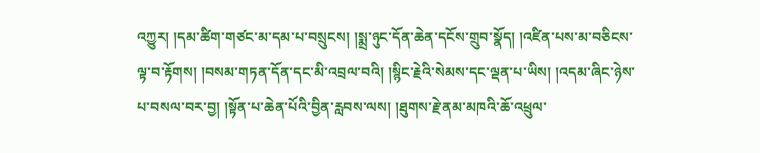འཀྱུར། །དམ་ཚིག་གཙང་མ་དམ་པ་བསྲུངས། །སྨྲ་ཉུང་དོན་ཆེན་དངོས་གྲུབ་སྣོད། །འཛིན་པས་མ་བཅིངས་ལྟ་བ་རྟོགས། །བསམ་གཏན་དོན་དང་མི་འབྲལ་བའི། །སྙིང་རྗེའི་སེམས་དང་ལྡན་པ་ཡིས། །འདམ་ཞིང་ཉེས་པ་བསལ་བར་བྱ། །སྟོན་པ་ཆེན་པོའི་བྱིན་རླབས་ལས། །ཐུགས་རྗེ་ནམ་མཁའི་ཆོ་འཕྲུལ་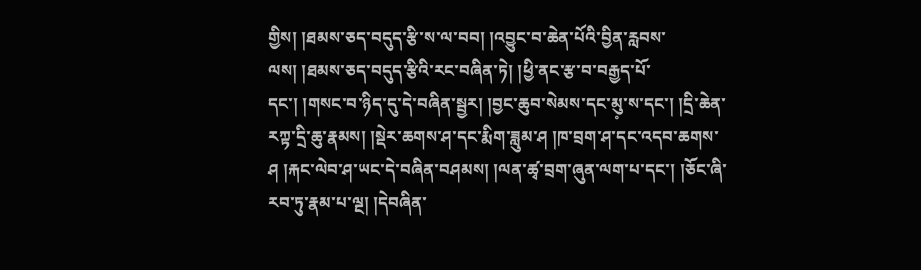གྱིས། །ཐམས་ཅད་བདུད་རྩི་ས་ལ་བབ། །འབྱུང་བ་ཆེན་པོའི་བྱིན་རླབས་ལས། །ཐམས་ཅད་བདུད་རྩིའི་རང་བཞིན་ཏེ། །ཕྱི་ནང་རྩ་བ་བརྒྱད་པོ་དང་། །གསང་བ་ཉིད་དུ་དེ་བཞིན་སྦྱར། །བྱང་ཆུབ་སེམས་དང་མུ༷་ས་དང་། །དྲི་ཆེན་རཀྟ་དྲི་ཆུ་རྣམས། །སྡེར་ཆགས་ཤ་དང་རྨིག་ཟླུམ་ཤ །ཁ་བྲག་ཤ་དང་འདབ་ཆགས་ཤ །རྐང་ལེབ་ཤ་ཡང་དེ་བཞིན་བཤམས། །ལན་ཚྭ་བྲག་ཞུན་ལག་པ་དང་། །ཅོང་ཞི་རབ་ཏུ་རྣམ་པ་ལྔ། །དེབཞིན་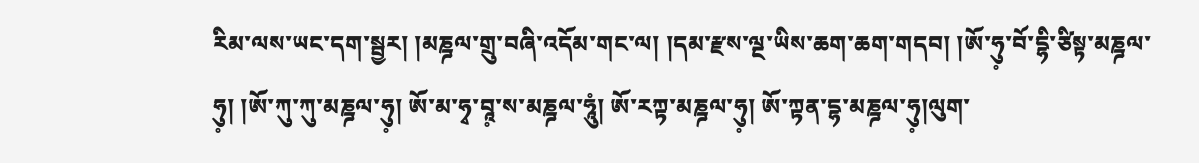རིམ་ལས་ཡང་དག་སྦྱར། །མཎྜལ་གྲུ་བཞི་འདོམ་གང་ལ། །དམ་རྫས་ལྔ་ཡིས་ཆག་ཆག་གདབ། །ཨོ་ཧུ༷་བོ་དྷི་ཙིསྟ་མཎྜལ་ཧུ༷། །ཨོ་ཀུ་ཀུ་མཎྜལ་ཧུ༷། ཨོ་མ་ཧྭ་བཱ༷་ས་མཎྜལ་ཧཱུཾ། ཨོ་རཀྟ་མཎྜལ་ཧུ༷། ཨོ་ཀྟན་དྷ་མཎྜལ་ཧུ༷།ལུག་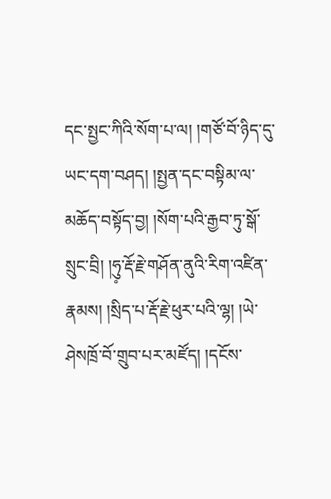དང་སྤྱང་ཀིའི་སོག་པ་ལ། །གཙོ་བོ་ཉིད་དུ་ཡང་དག་བཤད། །སྤྱན་དང་བསྟིམ་ལ་མཆོད་བསྟོད་བྱ། །སོག་པའི་རྒྱབ་ཏུ་སྒོ་སྲུང་བྲི། །ཧུ༷་རྡོ་རྗེ་གཤོན་ནུའི་རིག་འཛིན་རྣམས། །སྲིད་པ་རྡོ་རྗེ་ཕུར་པའི་ལྷ། །ཡེ་ཤེསཁྲོ་བོ་གྲུབ་པར་མཛོད། །དངོས་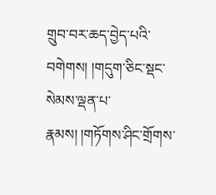གྲུབ་བར་ཆད་བྱེད་པའི་བགེགས། །གདུག་ཅིང་སྡང་སེམས་ལྡན་པ་རྣམས། །གཏོགས་ཤིང་གྲོགས་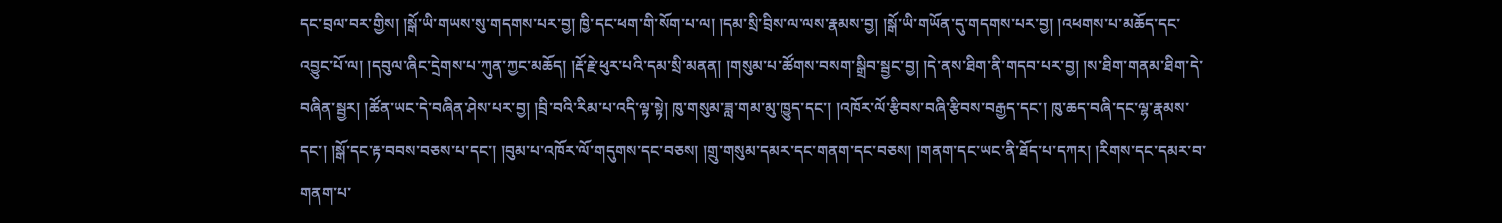དང་བྲལ་བར་གྱིས། །སྒོ་ཡི་གཡས་སུ་གདགས་པར་བྱ། ཁྱི་དང་ཕག་གི་སོག་པ་ལ། །དམ་སྲི་བྲིས་ལ་ལས་རྣམས་བྱ། །སྒོ་ཡི་གཡོན་དུ་གདགས་པར་བྱ། །འཕགས་པ་མཆོད་དང་འབྱུང་པོ་ལ། །དབུལ་ཞིང་དྲེགས་པ་ཀུན་ཀྱང་མཆོད། །རྡོ་རྗེ་ཕུར་པའི་དམ་སྲི་མནན། །གསུམ་པ་ཚོགས་བསག་སྒྲིབ་སྦྱང་བྱ། །དེ་ནས་ཐིག་ནི་གདབ་པར་བྱ། །ས་ཐིག་གནམ་ཐིག་དེ་བཞིན་སྦྱར། །ཚོན་ཡང་དེ་བཞིན་ཤེས་པར་བྱ། །བྲི་བའི་རིམ་པ་འདི་ལྟ་སྟེ། ཁུ་གསུམ་ཟླ་གམ་མུ་ཁྱུད་དང་། །འཁོར་ལོ་རྩིབས་བཞི་རྩིབས་བརྒྱད་དང་། ཁུ་ཆད་བཞི་དང་ལྷ་རྣམས་དང་། །སྒོ་དང་རྟ་བབས་བཅས་པ་དང་། །བུམ་པ་འཁོར་ལོ་གདུགས་དང་བཅས། །གྲུ་གསུམ་དམར་དང་གནག་དང་བཅས། །གནག་དང་ཡང་ནི་ཐོད་པ་དཀར། །རིགས་དང་དམར་བ་གནག་པ་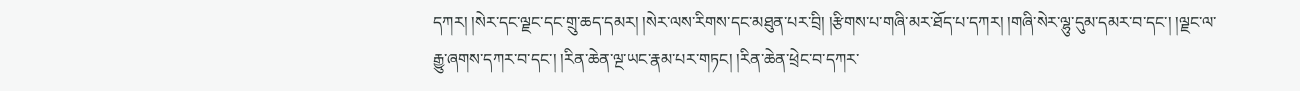དཀར། །སེར་དང་ལྗང་དང་གྲུ་ཆད་དམར། །སེར་ལས་རིགས་དང་མཐུན་པར་བྲི། །རྩིགས་པ་གཞི་མར་ཐོད་པ་དཀར། །གཞི་སེར་ལྷུ་དུམ་དམར་བ་དང་། །ལྗང་ལ་རྒྱུ་ཞགས་དཀར་བ་དང་། །རིན་ཆེན་ལྔ་ཡང་རྣམ་པར་གཏང། །རིན་ཆེན་ཕྲེང་བ་དཀར་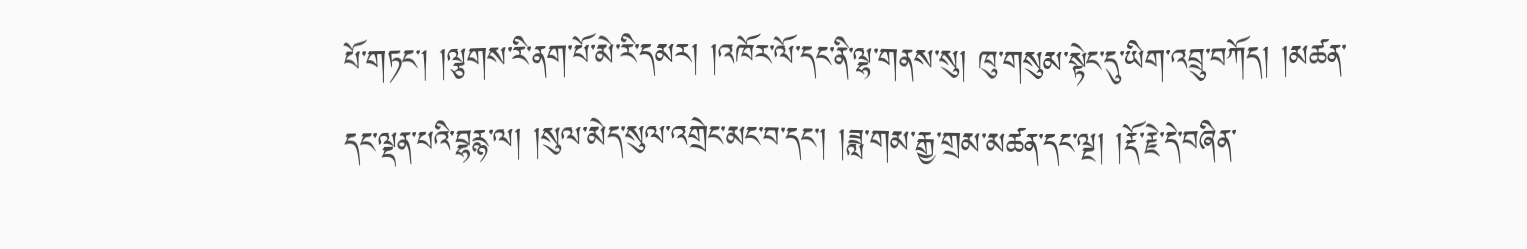པོ་གཏང། །ལྕགས་རི་ནག་པོ་མེ་རི་དམར། །འཁོར་ལོ་དང་ནི་ལྷ་གནས་སུ། ཁུ་གསུམ་སྟེང་དུ་ཡིག་འབྲུ་བཀོད། །མཚན་དང་ལྡན་པའི་བྷརྙ་ལ། །སུལ་མེད་སུལ་འགྲེང་མང་བ་དང་། །ཟླ་གམ་རྒྱ་གྲམ་མཚན་དང་ལྔ། །རྡོ་རྗེ་དེ་བཞིན་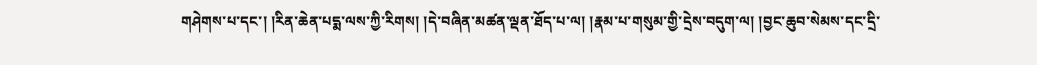གཤེགས་པ་དང་། །རིན་ཆེན་པདྨ་ལས་ཀྱི་རིགས། །དེ་བཞིན་མཚན་ལྡན་ཐོད་པ་ལ། །རྣམ་པ་གསུམ་གྱི་དྲེས་བདུག་ལ། །བྱང་ཆུབ་སེམས་དང་དྲི་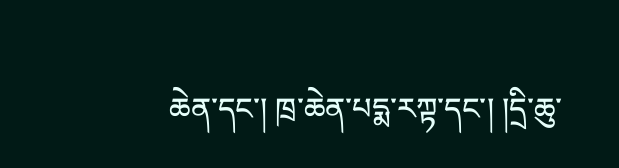ཆེན་དང་། ཁྲ་ཆེན་པདྨ་རཀྟ་དང་། །དྲི་ཆུ་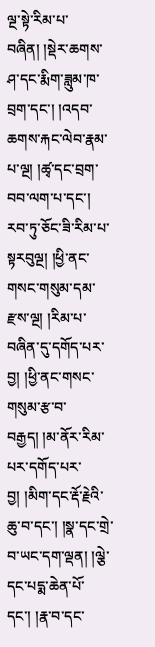ལྔ་སྟེ་རིམ་པ་བཞིན། །སྡེར་ཆགས་ཤ་དང་རྨིག་ཟླུམ་ཁ་བྲག་དང་། །འདབ་ཆགས་རྐང་ལེབ་རྣམ་པ་ལྔ། །ཚྭ་དང་བྲག་བབ་ལག་པ་དང་། རབ་ཏུ་ཅོང་ཟི་རིམ་པ་སྟརབུལྔ། །ཕྱི་ནང་གསང་གསུམ་དམ་རྫས་ལྔ། །རིམ་པ་བཞིན་དུ་དགོད་པར་བྱ། །ཕྱི་ནང་གསང་གསུམ་རྩ་བ་བརྒྱད། །མ་ནོར་རིམ་པར་དགོད་པར་བྱ། །མིག་དང་རྡོ་རྗེའི་ཆུ་བ་དང་། །སྣ་དང་གྲེ་བ་ཡང་དག་ལྡན། །ལྕེ་དང་པདྨ་ཆེན་པོ་དང་། །རྣ་བ་དང་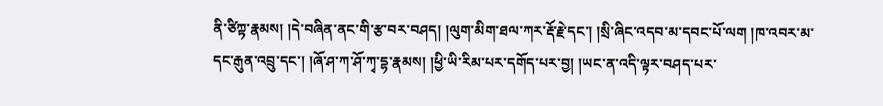ནི་ཙིཀྟ་རྣམས། །དེ་བཞིན་ནང་གི་རྩ་བར་བཤད། །ལུག་མིག་ཐལ་ཀར་རྡོ་རྗེ་དང་། །སྲི་ཞིང་འདབ་མ་དབང་པོ་ལག །ཁ་འབར་མ་དང་རྒུན་འབྲུ་དང་། །ཞོ་ཤ་ཀ་ཤོ་ཀྭ་དྷ་རྣམས། །ཕྱི་ཡི་རིམ་པར་དགོད་པར་བྱ། །ཡང་ན་འདི་ལྟར་བཤད་པར་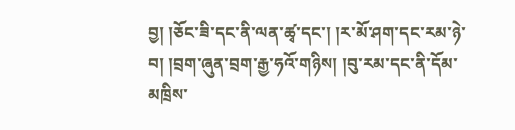བྱ། །ཅོང་ཟི་དང་ནི་ལན་ཚྭ་དང་། །ར་མོ་ཤག་དང་རམ་ཉེ་བ། །བྲག་ཞུན་བྲག་རྒྱ་ཧའོ་གཉིས། །བུ་རམ་དང་ནི་དོམ་མཁྲིས་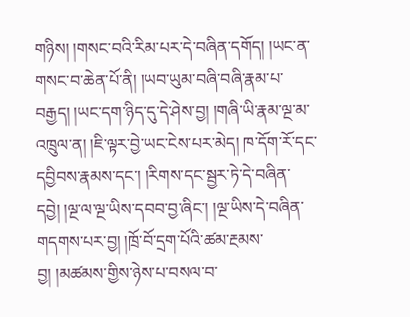གཉིས། །གསང་བའི་རིམ་པར་དེ་བཞིན་དགོད། །ཡང་ན་གསང་བ་ཆེན་པོ་ནི། །ཡབ་ཡུམ་བཞི་བཞི་རྣམ་པ་བརྒྱད། །ཡང་དག་ཉིད་དུ་དེ་ཤེས་བྱ། །གཞི་ཡི་རྣམ་ལྔ་མ་འཁྲུལ་ན། །ཇི་ལྟར་བྱེ་ཡང་ངེས་པར་མེད། ཁ་དོག་རོ་དང་དབྱིབས་རྣམས་དང་། །རིགས་དང་སྦྱར་ཏེ་དེ་བཞིན་དབྱེ། །ལྔ་ལ་ལྔ་ཡིས་དབབ་བྱ་ཞིང་། །ལྔ་ཡིས་དེ་བཞིན་གདགས་པར་བྱ། །ཁྲོ་བོ་དྲག་པོའི་ཚམ་རྔམས་བྱ། །མཚམས་གྱིས་ཉེས་པ་བསལ་བ་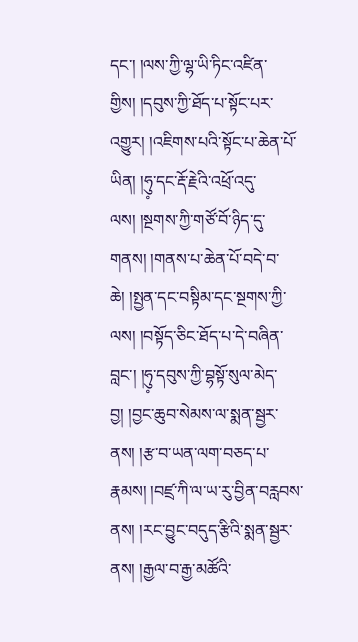དང་། །ལས་ཀྱི་ལྷ་ཡི་ཏིང་འཛིན་གྱིས། །དབུས་ཀྱི་ཐོད་པ་སྟོང་པར་འགྱུར། །འཇིགས་པའི་སྟོང་པ་ཆེན་པོ་ཡིན། །ཧུ༷་དང་རྡོ་རྗེའི་འཕྲོ་འདུ་ལས། །སྔགས་ཀྱི་གཙོ་བོ་ཉིད་དུ་གནས། །གནས་པ་ཆེན་པོ་བདེ་བ་ཆེ། །སྤྱན་དང་བསྟིམ་དང་སྔགས་ཀྱི་ལས། །བསྟོད་ཅིང་ཐོད་པ་དེ་བཞིན་བླང་། །ཧུ༷་དབུས་ཀྱི་བྷསྟོ་སུལ་མེད་བྱ། །བྱང་ཆུབ་སེམས་ལ་སྨན་སྦྱར་ནས། །རྩ་བ་ཡན་ལག་བཅད་པ་རྣམས། །བཛྲ་ཀི་ལ་ཡ་རུ་བྱིན་བརླབས་ནས། །རང་བྱུང་བདུད་རྩིའི་སྨན་སྦྱར་ནས། །རྒྱལ་བ་རྒྱ་མཚོའི་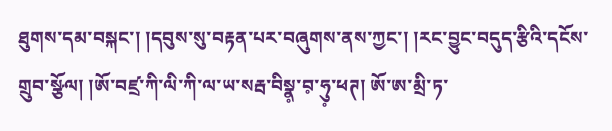ཐུགས་དམ་བསྐང་། །དབུས་སུ་བརྟན་པར་བཞུགས་ནས་ཀྱང་། །རང་བྱུང་བདུད་རྩིའི་དངོས་གྲུབ་སྩོལ། །ཨོ་བཛྲ་ཀི་ལི་ཀི་ལ་ཡ་སརྦ་བིསྣ༷་བ༷་ཧུ༷་ཕཊ། ཨོ་ཨ་མྲི་ཏ་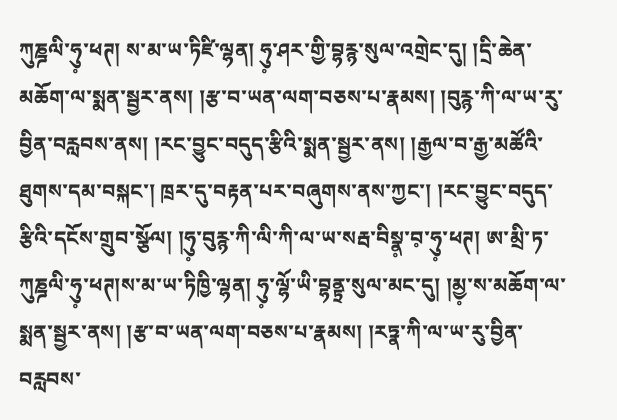ཀུཎྜལི་ཧུ༷་ཕཊ། ས་མ་ཡ་ཏིཛི་ལྷན། ཧུ༷་ཤར་གྱི་བྷརྙ་སུལ་འགྲེང་དུ། །དྲི་ཆེན་མཆོག་ལ་སྨན་སྦྱར་ནས། །རྩ་བ་ཡན་ལག་བཅས་པ་རྣམས། །བུརྙ་ཀི་ལ་ཡ་རུ་བྱིན་བརླབས་ནས། །རང་བྱུང་བདུད་རྩིའི་སྨན་སྦྱར་ནས། །རྒྱལ་བ་རྒྱ་མཚོའི་ཐུགས་དམ་བསྐང་། ཁྲར་དུ་བརྟན་པར་བཞུགས་ནས་ཀྱང་། །རང་བྱུང་བདུད་རྩིའི་དངོས་གྲུབ་སྩོལ། །ཧུ༷་བུརྙ་ཀི་ལི་ཀི་ལ་ཡ་སརྦ་བིསྣ༷་བ༷་ཧུ༷་ཕཊ། ཨ་མྲི་ཏ་ཀུཎྜལི་ཧུ༷་ཕཊ།ས་མ་ཡ་ཏིཁྱི་ལྷན། ཧུ༷་ལྷོ་ཡི་བྷནྟྲ་སུལ་མང་དུ། །མྱ༷་ས་མཆོག་ལ་སྨན་སྦྱར་ནས། །རྩ་བ་ཡན་ལག་བཅས་པ་རྣམས། །རཏྣ་ཀི་ལ་ཡ་རུ་བྱིན་བརླབས་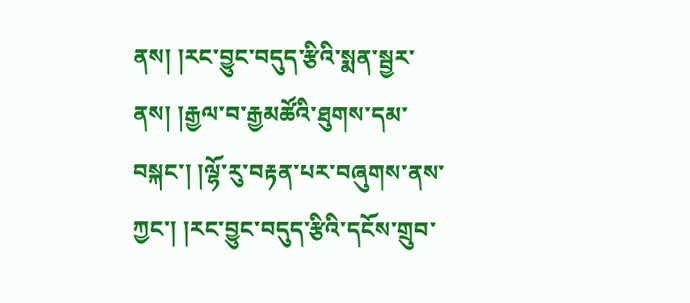ནས། །རང་བྱུང་བདུད་རྩིའི་སྨན་སྦྱར་ནས། །རྒྱལ་བ་རྒྱམཚོའི་ཐུགས་དམ་བསྐང་། །ལྷོ་རུ་བརྟན་པར་བཞུགས་ནས་ཀྱང་། །རང་བྱུང་བདུད་རྩིའི་དངོས་གྲུབ་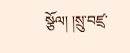སྩོལ། །སྲུ་བཛྲ་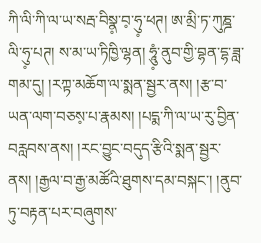ཀི་ལི་ཀི་ལ་ཡ་སརྦ་བིསྣ༷་བ༷་ཧུ༷་ཕཊ། ཨ་མྲི་ཏ་ཀུཎྜ་ལི་ཧུ༷་པཊ། ས་མ་ཡ་ཏིཁྱི་ལྷན། ཧཱུཾ༷་ནུབ་གྱི་བྷན་དྷ་ཟླ་གམ་དུ། །རཀྟ་མཆོག་ལ་སྨན་སྦྱར་ནས། །རྩ་བ་ཡན་ལག་བཅས༷་པ་རྣམས། །པདྨ་ཀི་ལ་ཡ་རུ་བྱིན་བརླབས་ནས། །རང་བྱུང་བདུད་རྩིའི་སྨན་སྦྱར་ནས། །རྒྱལ་བ་རྒྱ་མཚོའི་ཐུགས་དམ་བསྐང་། །ནུབ་ཏུ་བརྟན་པར་བཞུགས་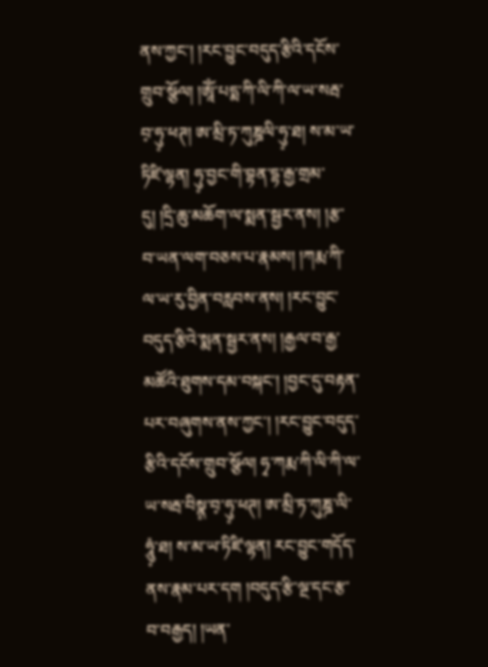ནས་ཀྱང་། །རང་བྱུང་བདུད་རྩིའི་དངོས་གྲུབ་སྩོལ། །ཨཱོཾ་པདྨ་ཀི་ལི་ཀི་ལ་ཡ་སརྦ་བ༷་ཧུ༷་ཕཊ། ཨ་མྲི་ཏ་ཀུཎྜལི་ཧུ༷་ཐ། ས་མ་ཡ་ཏིཛི་ལྷན། ཧུ༷་བྱང་གི་བྷན་དྷ་རྒྱ་གྲམ་དུ། །དྲི་ཆུ་མཆོག་ལ་སྨན་སྦྱར་ནས། །རྩ་བ་ཡན་ལག་བཅས་པ་རྣམས། །ཀརྨ་ཀི་ལ་ཡ་རུ་བྱིན་བརླབས་ནས། །རང་བྱུང་བདུད་རྩིའེ་སྨན་སྦྱར་ནས། །རྒྱལ་བ་རྒྱ་མཚོའི་ཐུགས་དམ་བསྐང་། །བྱང་དུ་བརྟན་པར་བཞུགས་ནས་ཀྱང་། །རང་བྱུང་བདུད་རྩིའི་དངོས་གྲུབ་སྩོལ། ཧྭ་ཀརྨ་ཀི་ལི་ཀི་ལ་ཡ་སརྦ་བིསྣ༷་བ༷་ཧུ༷་ཕཊ། ཨ་མྲི་ཏ་ཀུཎྜ་ལི་ཧཱུཾ༷་ཐ། ས་མ་ཡ་ཏིཛི་ལྷན། རང་བྱུང་གདོད་ནས་རྣམ་པར་དག །བདུད་རྩི་ལྔ་དང་རྩ་བ་བརྒྱད། །ཡན་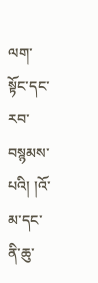ལག་སྟོང་དང་རབ་བསྙམས་པའི། །འོ་མ་དང་ནི་ཆུ་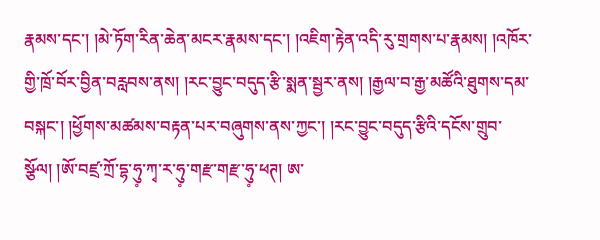རྣམས་དང་། །མེ་ཏོག་རིན་ཆེན་མངར་རྣམས་དང་། །འཇིག་རྟེན་འདི་རུ་གྲགས་པ་རྣམས། །འཁོར་གྱི་ཁྲོ་བོར་བྱིན་བརླབས་ནས། །རང་བྱུང་བདུད་རྩི་སྨན་སྦྱར་ནས། །རྒྱལ་བ་རྒྱ་མཚོའི་ཐུགས་དམ་བསྐང་། །ཕྱོགས་མཚམས་བརྟན་པར་བཞུགས་ནས་ཀྱང་། །རང་བྱུང་བདུད་རྩིའི་དངོས་གྲུབ་སྩོལ། །ཨོ་བཛྲ་ཀྲོ་དྷ་ཧུ༷་ཀྭ་ར་ཧུ༷་གརྫ་གརྫ་ཧུ༷་ཕཊ། ཨ་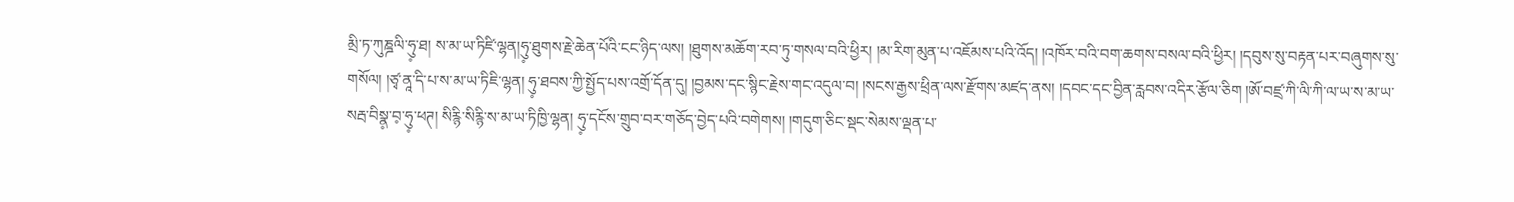མྲི་ཏ་ཀུཎྜལི་ཧུ༷་ཐ། ས་མ་ཡ་ཏིཛི་ལྷན།ཧུ༷་ཐུགས་རྗེ་ཆེན་པོའི་ངང་ཉིད་ལས། །ཐུགས་མཆོག་རབ་ཏུ་གསལ་བའི་ཕྱིར། །མ་རིག་མུན་པ་འཇོམས་པའི་འོད། །འཁོར་བའི་བག་ཆགས་བསལ་བའི་ཕྱིར། །དབུས་སུ་བརྟན་པར་བཞུགས་སུ་གསོལ། །ཙྭ་ནཱ་དི་པ་ས་མ་ཡ་ཏིཇི་ལྷན། ཧུ༷་ཐབས་ཀྱི་སྤྱོད་པས་འགྲོ་དོན་དུ། །བྱམས་དང་སྙིང་རྗེས་གང་འདུལ་བ། །སངས་རྒྱས་ཕྲིན་ལས་རྫོགས་མཛད་ནས། །དབང་དང་བྱིན་རླབས་འདིར་རྩོལ་ཅིག །ཨོ་བཛྲ་ཀི་ལི་ཀི་ལ་ཡ་ས་མ་ཡ་སརྦ་བིསྣ༷་བ༷་ཧུ༷་ཕཊ། སིརྙི་སིརྙི་ས་མ་ཡ་ཏིཁྱི་ལྷན། ཧུ༷་དངོས་གྲུབ་བར་གཅོད་བྱེད་པའི་བགེགས། །གདུག་ཅིང་སྡང་སེམས་ལྡན་པ་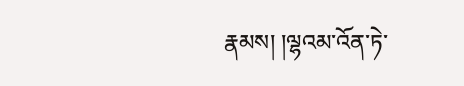རྣམས། །ལྷའམ་འོན་ཏེ་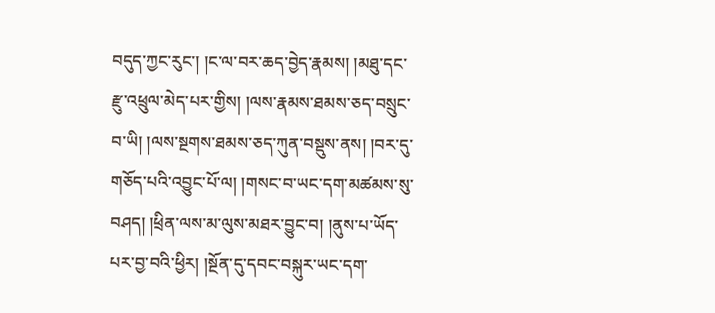བདུད་ཀྱང་རུང་། །ང་ལ་བར་ཆད་བྱེད་རྣམས། །མཐུ་དང་རྫུ་འཕྲུལ་མེད་པར་གྱིས། །ལས་རྣམས་ཐམས་ཅད་བསྲུང་བ་ཡི། །ལས་སྔགས་ཐམས་ཅད་ཀུན་བསྡུས་ནས། །བར་དུ་གཅོད་པའི་འབྱུང་པོ་ལ། །གསང་བ་ཡང་དག་མཚམས་སུ་བཤད། །ཕྲིན་ལས་མ་ལུས་མཐར་བྱུང་བ། །ནུས་པ་ཡོད་པར་བྱ་བའི་ཕྱིར། །སྔོན་དུ་དབང་བསྐུར་ཡང་དག་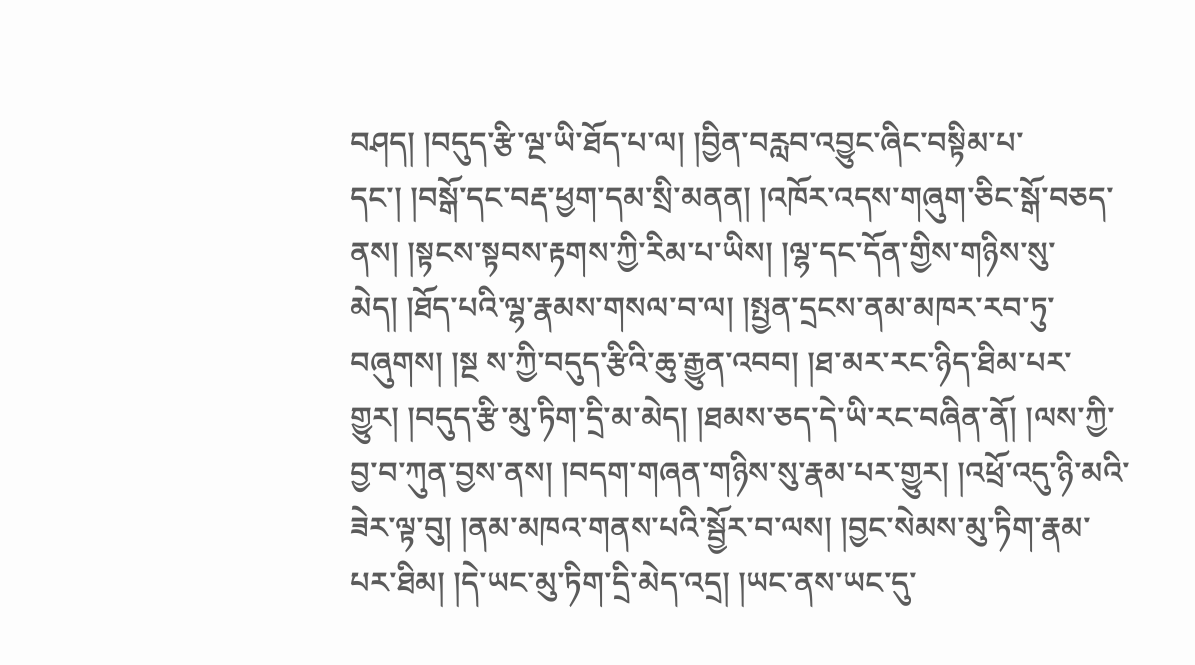བཤད། །བདུད་རྩི་ལྔ་ཡི་ཐོད་པ་ལ། །བྱིན་བརླབ་འབྱུང་ཞིང་བསྟིམ་པ་དང་། །བསྒོ་དང་བརྡ་ཕྱག་དམ་སྲི་མནན། །འཁོར་འདས་གཞུག་ཅིང་སྒོ་བཅད་ནས། །སྟངས་སྟབས་རྟགས་ཀྱི་རིམ་པ་ཡིས། །ལྷ་དང་དོན་གྱིས་གཉིས་སུ་མེད། །ཐོད་པའི་ལྷ་རྣམས་གསལ་བ་ལ། །སྤྱན་དྲངས་ནམ་མཁར་རབ་ཏུ་བཞུགས། །སྔ ས་ཀྱི་བདུད་རྩིའི་ཆུ་རྒྱུན་འབབ། །ཐ་མར་རང་ཉིད་ཐིམ་པར་གྱུར། །བདུད་རྩི་མུ་ཏིག་དྲི་མ་མེད། །ཐམས་ཅད་དེ་ཡི་རང་བཞིན་ནོ། །ལས་ཀྱི་བྱ་བ་ཀུན་བྱས་ནས། །བདག་གཞན་གཉིས་སུ་རྣམ་པར་གྱུར། །འཕྲོ་འདུ་ཉི་མའི་ཟེར་ལྟ་བུ། །ནམ་མཁའ་གནས་པའི་སྦྱོར་བ་ལས། །བྱང་སེམས་མུ་ཏིག་རྣམ་པར་ཐིམ། །དེ་ཡང་མུ་ཏིག་དྲི་མེད་འདྲ། །ཡང་ནས་ཡང་དུ་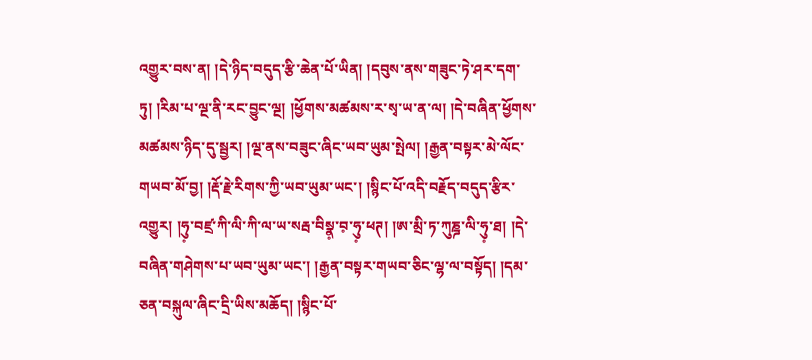འགྱུར་བས་ན། །དེ་ཉིད་བདུད་རྩི་ཆེན་པོ་ཡིན། །དབུས་ནས་གཟུང་ཏེ་ཤར་དག་ཏུ། །རིམ་པ་ལྔ་ནི་རང་བྱུང་ལྔ། །ཕྱོགས་མཚམས་ར་སྭ་ཡ་ན་ལ། །དེ་བཞིན་ཕྱོགས་མཚམས་ཉིད་དུ་སྦྱར། །ལྔ་ནས་བཟུང་ཞིང་ཡབ་ཡུམ་སྤེལ། །རྒྱན་བསྟར་མེ་ལོང་གཡབ་མོ་བྱ། །རྡོ་རྗེ་རིགས་ཀྱི་ཡབ་ཡུམ་ཡང་། །སྙིང་པོ་འདི་བརྗོད་བདུད་རྩིར་འགྱུར། །ཧུ༷་བཛྲ་ཀི་ལི་ཀི་ལ་ཡ་སརྦ་བིསྣ༷་བ༷་ཧུ༷་ཕཊ། །ཨ་མྲི་ཏ་ཀུཎྜ་ལི་ཧུ༷་ཐ། །དེ་བཞིན་གཤེགས་པ་ཡབ་ཡུམ་ཡང་། །རྒྱན་བསྟར་གཡབ་ཅིང་ལྷ་ལ་བསྟོད། །དམ་ཅན་བསྐུལ་ཞིང་དྲི་ཡིས་མཆོད། །སྙིང་པོ་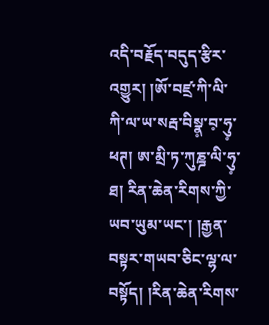འདི་བརྗོད་བདུད་རྩིར་འགྱུར། །ཨོ་བཛྲ་ཀི་ལི་ཀི་ལ་ཡ་སརྦ་བིསྣ༷་བ༷་ཧུ༷་ཕཊ། ཨ་མྲི་ཏ་ཀུཎྜ་ལི་ཧུ༷་ཐ། རིན་ཆེན་རིགས་ཀྱི་ཡབ་ཡུམ་ཡང་། །རྒྱན་བསྟར་གཡབ་ཅིང་ལྷ་ལ་བསྟོད། །རིན་ཆེན་རིགས་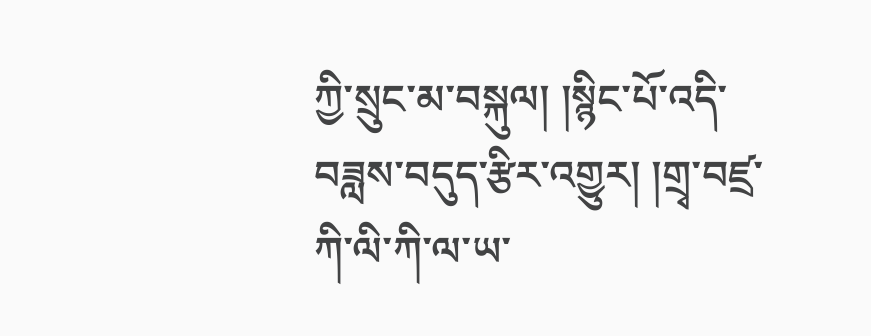ཀྱི་སྲུང་མ་བསྐུལ། །སྙིང་པོ་འདི་བཟླས་བདུད་རྩིར་འགྱུར། །གྲྭ་བཛྲ་ཀི་ལི་ཀི་ལ་ཡ་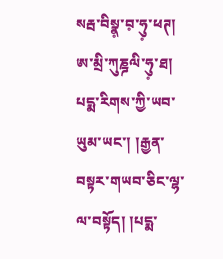སརྦ་བིསྣ༷་བ༷་ཧུ༷་ཕཊ། ཨ་མྲི་ཀུཎྜལི་ཧུ༷་ཐ། པདྨ་རིགས་ཀྱི་ཡབ་ཡུམ་ཡང་། །རྒྱན་བསྟར་གཡབ་ཅིང་ལྷ་ལ་བསྟོད། །པདྨ་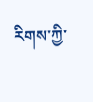རིགས་ཀྱི་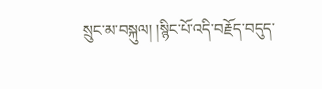སྲུང་མ་བསྐུལ། །སྙིང་པོ་འདི་བརྗོད་བདུད་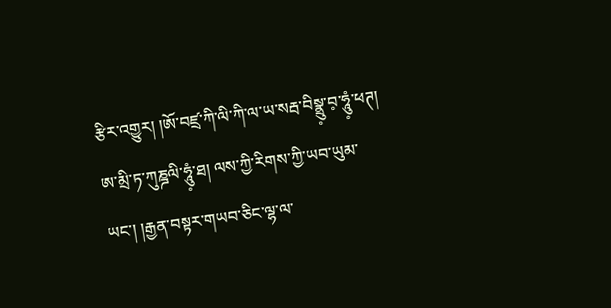རྩིར་འགྱུར། །ཨོ་བཛྲ་ཀི་ལི་ཀི་ལ་ཡ་སརྦ་བིསྣྲུ༷་བ༷་ཧཱུཾ༷་ཕཊ། ཨ་མྲི་ཏ་ཀུཎྜལི་ཧཱུཾ༷་ཐ། ལས་ཀྱི་རིགས་ཀྱི་ཡབ་ཡུམ་ཡང་། །རྒྱན་བསྟར་གཡབ་ཅིང་ལྷ་ལ་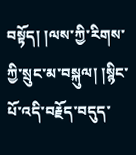བསྟོད། །ལས་ཀྱི་རིགས་ཀྱི་སྲུང་མ་བསྐུལ། །སྙིང་པོ་འདི་བརྗོད་བདུད་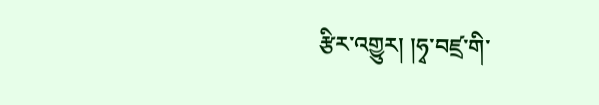རྩིར་འགྱུར། །ཧྭ་བཛྲ་གི་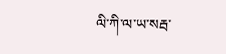ལི་ཀི་ལ་ཡ་སརྦ་